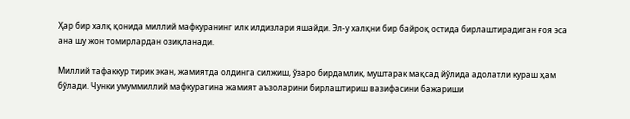Ҳар бир халқ қонида миллий мафкуранинг илк илдизлари яшайди. Эл-у халқни бир байроқ остида бирлаштирадиган ғоя эса ана шу жон томирлардан озиқланади.

Миллий тафаккур тирик экан, жамиятда олдинга силжиш, ўзаро бирдамлик, муштарак мақсад йўлида адолатли кураш ҳам бўлади. Чунки умуммиллий мафкурагина жамият аъзоларини бирлаштириш вазифасини бажариши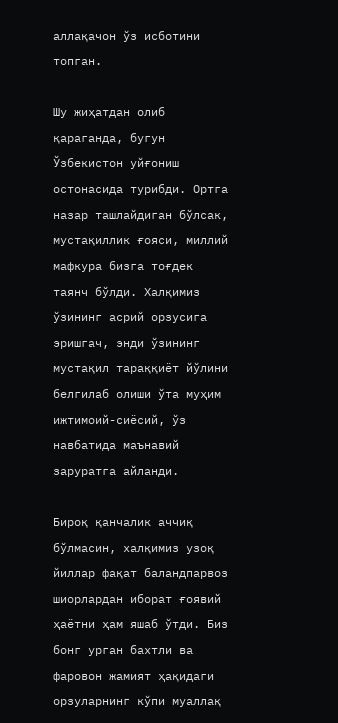аллақачон ўз исботини топган.

Шу жиҳатдан олиб қараганда, бугун Ўзбекистон уйғониш остонасида турибди. Ортга назар ташлайдиган бўлсак, мустақиллик ғояси, миллий мафкура бизга тоғдек таянч бўлди. Халқимиз ўзининг асрий орзусига эришгач, энди ўзининг мустақил тараққиёт йўлини белгилаб олиши ўта муҳим ижтимоий-сиёсий, ўз навбатида маънавий заруратга айланди.

Бироқ қанчалик аччиқ бўлмасин, халқимиз узоқ йиллар фақат баландпарвоз шиорлардан иборат ғоявий ҳаётни ҳам яшаб ўтди. Биз бонг урган бахтли ва фаровон жамият ҳақидаги орзуларнинг кўпи муаллақ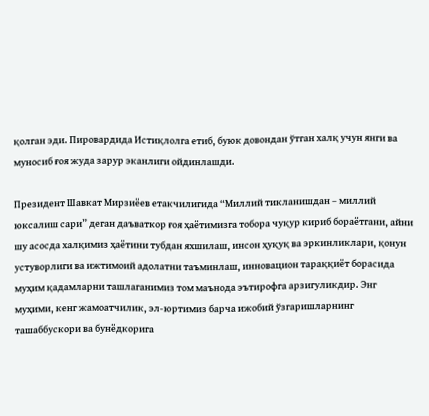қолган эди. Пировардида Истиқлолга етиб, буюк довондан ўтган халқ учун янги ва муносиб ғоя жуда зарур эканлиги ойдинлашди.

Президент Шавкат Мирзиёев етакчилигида “Миллий тикланишдан – миллий юксалиш сари” деган даъваткор ғоя ҳаётимизга тобора чуқур кириб бораётгани, айни шу асосда халқимиз ҳаётини тубдан яхшилаш, инсон ҳуқуқ ва эркинликлари, қонун устуворлиги ва ижтимоий адолатни таъминлаш, инновацион тараққиёт борасида муҳим қадамларни ташлаганимиз том маънода эътирофга арзигуликдир. Энг муҳими, кенг жамоатчилик, эл-юртимиз барча ижобий ўзгаришларнинг ташаббускори ва бунёдкорига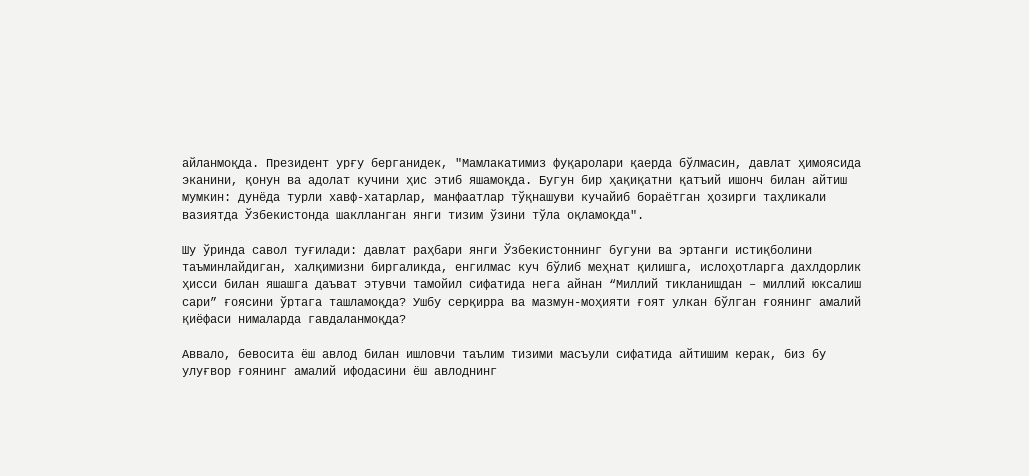айланмоқда. Президент урғу берганидек, "Мамлакатимиз фуқаролари қаерда бўлмасин, давлат ҳимоясида эканини, қонун ва адолат кучини ҳис этиб яшамоқда. Бугун бир ҳақиқатни қатъий ишонч билан айтиш мумкин: дунёда турли хавф-хатарлар, манфаатлар тўқнашуви кучайиб бораётган ҳозирги таҳликали вазиятда Ўзбекистонда шаклланган янги тизим ўзини тўла оқламоқда".

Шу ўринда савол туғилади: давлат раҳбари янги Ўзбекистоннинг бугуни ва эртанги истиқболини таъминлайдиган, халқимизни биргаликда, енгилмас куч бўлиб меҳнат қилишга, ислоҳотларга дахлдорлик ҳисси билан яшашга даъват этувчи тамойил сифатида нега айнан “Миллий тикланишдан – миллий юксалиш сари” ғоясини ўртага ташламоқда? Ушбу серқирра ва мазмун-моҳияти ғоят улкан бўлган ғоянинг амалий қиёфаси нималарда гавдаланмоқда?

Аввало, бевосита ёш авлод билан ишловчи таълим тизими масъули сифатида айтишим керак, биз бу улуғвор ғоянинг амалий ифодасини ёш авлоднинг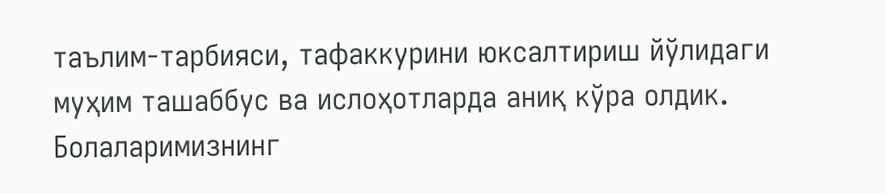таълим-тарбияси, тафаккурини юксалтириш йўлидаги муҳим ташаббус ва ислоҳотларда аниқ кўра олдик. Болаларимизнинг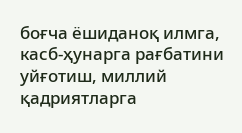боғча ёшиданоқ илмга, касб-ҳунарга рағбатини уйғотиш, миллий қадриятларга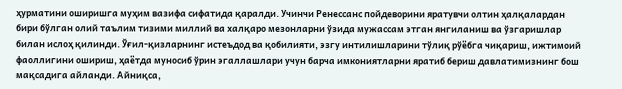ҳурматини оширишга муҳим вазифа сифатида қаралди. Учинчи Ренессанс пойдеворини яратувчи олтин ҳалқалардан бири бўлган олий таълим тизими миллий ва халқаро мезонларни ўзида мужассам этган янгиланиш ва ўзгаришлар билан ислоҳ қилинди. Ўғил-қизларнинг истеъдод ва қобилияти, эзгу интилишларини тўлиқ рўёбга чиқариш, ижтимоий фаоллигини ошириш, ҳаётда муносиб ўрин эгаллашлари учун барча имкониятларни яратиб бериш давлатимизнинг бош мақсадига айланди. Айниқса,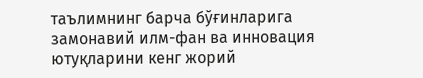таълимнинг барча бўғинларига замонавий илм-фан ва инновация ютуқларини кенг жорий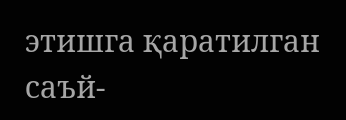этишга қаратилган саъй-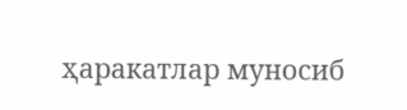ҳаракатлар муносиб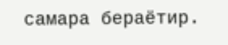самара бераётир.